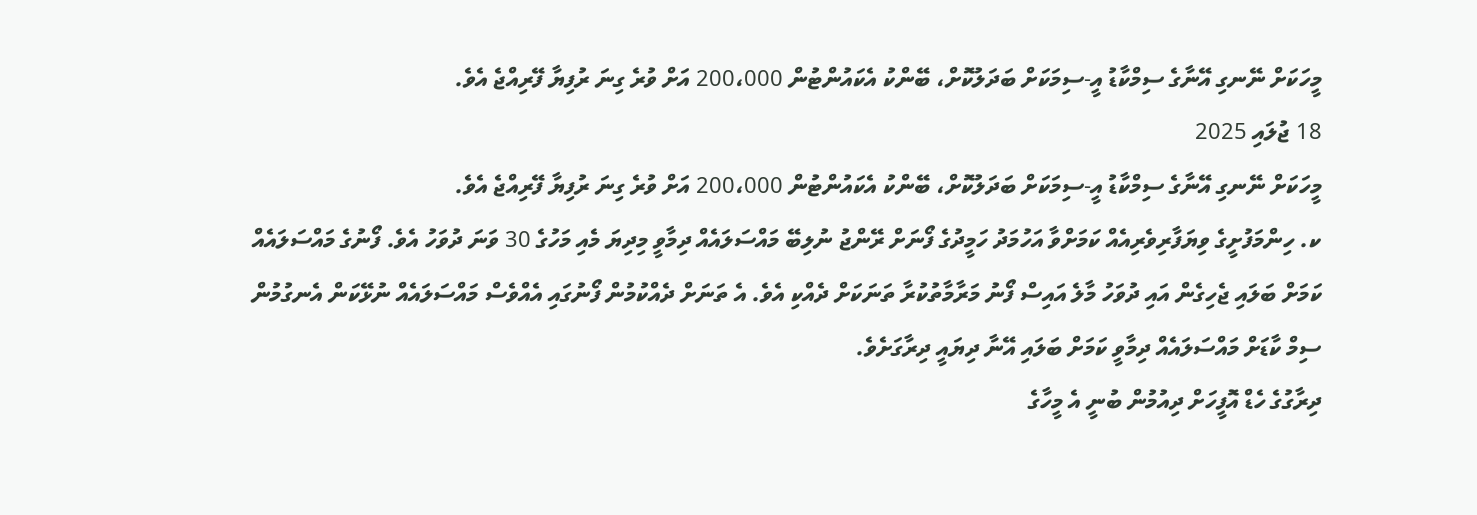މީހަކަށް ނޭނގި އޭނާގެ ސިމްކާޑު އީ-ސިމަކަށް ބަދަލުކޮށް، ބޭންކު އެކައުންޓުން 200،000 އަށް ވުރެ ގިނަ ރުފިޔާ ފޭރިއްޖެ އެވެ.
18 ޖުލައި 2025
މީހަކަށް ނޭނގި އޭނާގެ ސިމްކާޑު އީ-ސިމަކަށް ބަދަލުކޮށް، ބޭންކު އެކައުންޓުން 200،000 އަށް ވުރެ ގިނަ ރުފިޔާ ފޭރިއްޖެ އެވެ.
ކ. ހިންމަފުށީގެ ވިޔަފާރިވެރިއެއް ކަމަށްވާ އަހުމަދު ހަމީދުގެ ފޯނަށް ރޭންޖު ނުލިބޭ މައްސަލައެއް ދިމާވީ މިދިޔަ މެއި މަހުގެ 30 ވަނަ ދުވަހު އެވެ. ފޯނުގެ މައްސަލައެއް ކަމަށް ބަލައި ޖެހިގެން އައި ދުވަހު މާލެ އައިސް ފޯނު މަރާމާތުކުރާ ތަނަކަށް ދެއްކި އެވެ. އެ ތަނަށް ދެއްކުމުން ފޯނުގައި އެއްވެސް މައްސަލައެއް ނުޅޭކަން އެނގުމުން ސިމް ކާޑަށް މައްސަލައެއް ދިމާވީ ކަމަށް ބަލައި އޭނާ ދިޔައީ ދިރާގަށެވެ.
ދިރާގުގެ ހެޑް އޮފީހަށް ދިއުމުން ބުނީ އެ މީހާގެ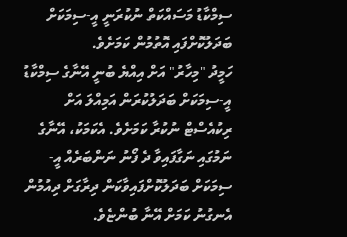ސިމްކާޑު މަސައްކަތް ނުކުރަނީ އީ-ސިމަކަށް ބަދަލުކޮށްފައި އޮތުމުން ކަމަށެވެ.
ހަމީދު "މިހާރު" އަށް އިއްޔެ ބުނީ އޭނާގެ ސިމްކާޑު އީ-ސިމަކަށް ބަދަލުކުރަން އަމިއްލަ އަށް ރިކުއެސްޓް ނުކުރާ ކަމަށެވެ. އެކަމަކު، އޭނާގެ ނަމުގައި ނަގާފައިވާ ދެ ފޯނު ނަންބަރެއް އީ-ސިމަކަށް ބަދަލުކޮށްފައިވާކަން ދިރާގަށް ދިއުމުން އެނގުނު ކަމަށް އޭނާ ބުންޏެވެ.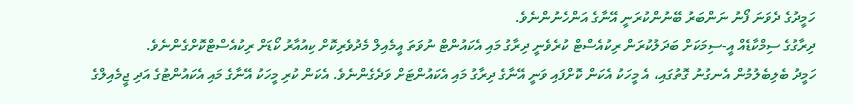ހަމީދުގެ ދެވަނަ ފޯނު ނަންބަރު ބޭނުންކުރަނީ އޭނާގެ އަންހެނުންނެވެ.
ދިރާގުގެ ސިމްކާޑެއް އީ-ސިމަކަށް ބަދަލުކުރަން ރިކުއެސްޓް ކުރެވެނީ ދިރާގު މައި އެކައުންޓް ނުވަތަ އީމެއިލް މެދުވެރިކޮށް ކިއުއާރު ކޯޑަށް ރިކުއެސްޓްކޮށްގެންނެވެ.
ހަމީދު ބެލިބެލުމުން އެނގުނު ގޮތުގައި، އެ މީހަކު އެކަން ކޮށްފައި ވަނީ އޭނާގެ ދިރާގު މައި އެކައުންޓަށް ވަދެގެންނެވެ. އެކަން ކުރި މީހަކު އޭނާގެ މައި އެކައުންޓުގެ އަދި ޖީމެއިލްގެ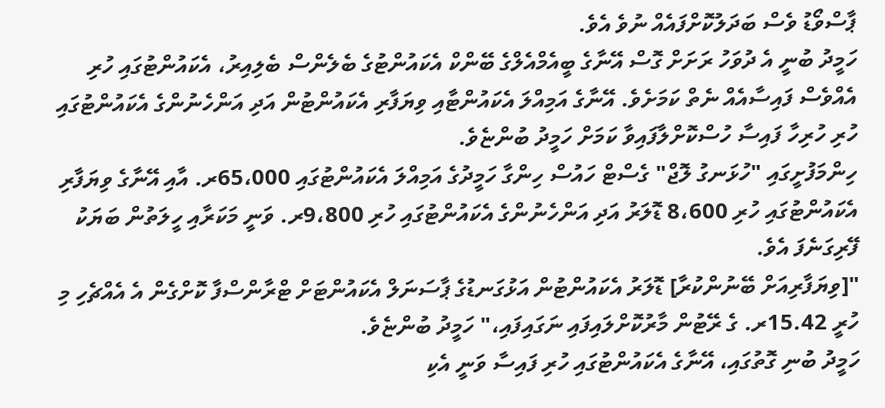ޕާސްވޯޑު ވެސް ބަދަލުކޮށްފައެއް ނުވެ އެވެ.
ހަމީދު ބުނީ އެ ދުވަހު ރަށަށް ގޮސް އޭނާގެ ބީއެމްއެލްގެ ބޭންކް އެކައުންޓުގެ ބެލެންސް ބެލިއިރު، އެކައުންޓުގައި ހުރި އެއްވެސް ފައިސާއެއް ނެތް ކަމަށެވެ. އޭނާގެ އަމިއްލަ އެކައުންޓާއި ވިޔަފާރި އެކައުންޓުން އަދި އަންހެނުންގެ އެކައުންޓުގައި ހުރި ހުރިހާ ފައިސާ ހުސްކޮށްލާފައިވާ ކަމަށް ހަމީދު ބުންޏެވެ.
ހިންމަފުށީގައި "ހުޅަނގު ލޮޖް" ގެސްޓް ހައުސް ހިންގާ ހަމީދުގެ އަމިއްލަ އެކައުންޓުގައި 65،000ރ. އާއި އޭނާގެ ވިޔަފާރި އެކައުންޓުގައި ހުރި 8،600 ޑޮލަރު އަދި އަންހެނުންގެ އެކައުންޓުގައި ހުރި 9،800ރ. ވަނީ މަކަރާއި ހީލަތުން ބަޔަކު ފޭރިގަނެފަ އެވެ.
"[ވިޔަފާރިއަށް ބޭނުންކުރާ] ޑޮލަރު އެކައުންޓުން އަޅުގަނޑުގެ ޕާސަނަލް އެކައުންޓަށް ޓްރާންސްފާ ކޮށްގެން އެ އެއްޗެހި މި ހުރީ 15.42ރ. ގެ ރޭޓުން މާރުކޮށްލައިފައި ނަގައިފައި،" ހަމީދު ބުންޏެވެ.
ހަމީދު ބުނި ގޮތުގައި، އޭނާގެ އެކައުންޓުގައި ހުރި ފައިސާ ވަނީ އެކި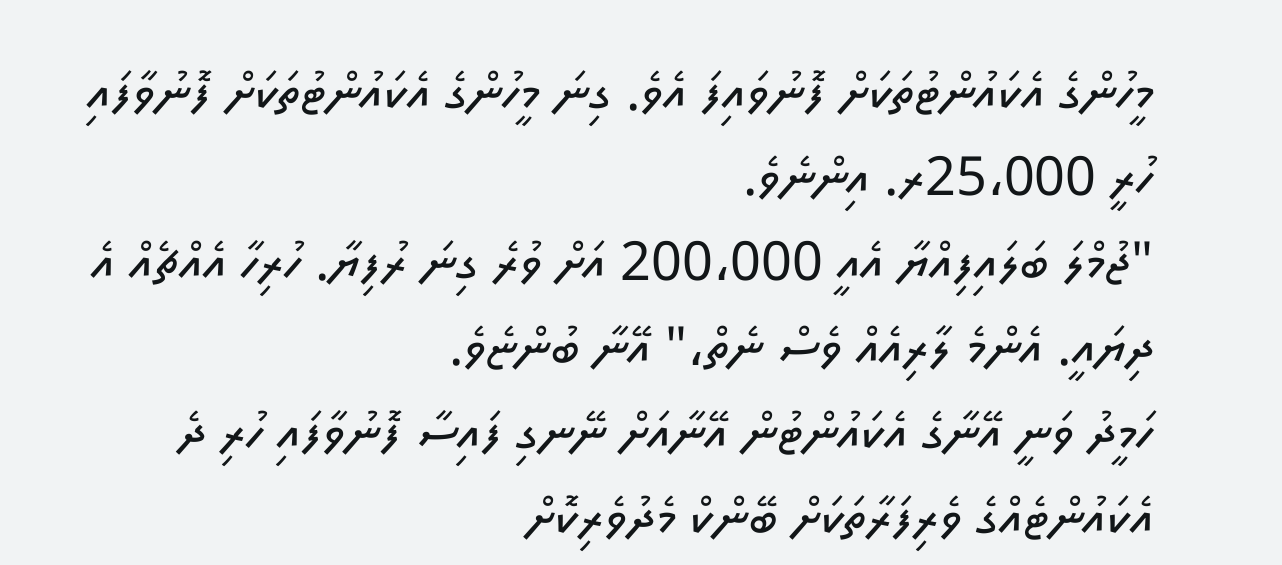މީހުންގެ އެކައުންޓުތަކަށް ފޮނުވައިފަ އެވެ. ގިނަ މީހުންގެ އެކައުންޓުތަކަށް ފޮނުވާފައި ހުރީ 25،000ރ. އިންނެވެ.
"ޖުމްލަ ބަލައިފިއްޔާ އެއީ 200،000 އަށް ވުރެ ގިނަ ރުފިޔާ. ހުރިހާ އެއްޗެއް އެ ދިޔައީ. އެންމެ ލާރިއެއް ވެސް ނެތް،" އޭނާ ބުންޏެވެ.
ހަމީދު ވަނީ އޭނާގެ އެކައުންޓުން އޭނާއަށް ނޭނގި ފައިސާ ފޮނުވާފައި ހުރި ދެ އެކައުންޓެއްގެ ވެރިފަރާތަކަށް ބޭންކް މެދުވެރިކޮށް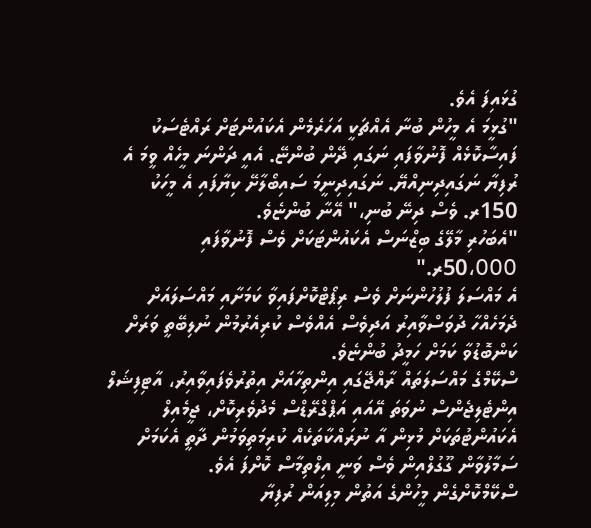ގުޅައިފަ އެވެ.
"ގުޅީމަ އެ މީހުން ބުނާ އެއްޗަކީ އަހަރެމެން އެކައުންޓަށް ރައްޓެސަކު ފައިސާކޮޅެއް ފޮނުވާފައި ނަގައި ދޭން ބުންޏޭ. އެއީ ދަންނަ މީހެއް ވީމަ އެ ރުފިޔާ ނަގައިދިނިއްޔޭ. ނަގައިދިނީމަ ސައިބޯލާށޭ ކިޔާފައި އެ މީހަކު 150ރ. ވެސް ދިނޭ ބުނި،" އޭނާ ބުންޏެވެ.
"އެބަހުރި މާލޭގެ ބިޒްނަސް އެކައުންޓަކަށް ވެސް ފޮނުވާފައި 50،000ރ."
އެ މައްސަލަ ފުލުހުންނަށް ވެސް ރިޕޯޓްކޮށްފައިވާ ކަމަށާއި މައްސަލައަށް ދެމަހެއްހާ ދުވަސްވާއިރު އަދިވެސް އެއްވެސް ކުރިއެރުމުން ނުލިބޭތީ ވަރަށް ކަންބޮޑުވާ ކަމަށް ހަމީދު ބުންޏެވެ.
ސްކޭމްގެ މައްސަލަތައް ރާއްޖޭގައި އިންތިހާއަށް އިތުރުވެފައިވާއިރު، އާޓިފިޝަލް އިންޓެލިޖެންސް ނުވަތަ އޭއައި އަޕްގްރޭޑްސް މެދުވެރިކޮށް، ޖީމެއިލް އެކައުންޓުތަކަށް މުޅިން އާ ނުރައްކާތަކެއް ކުރިމަތިވަމުން ދާތީ އެކަމަށް ސަމާލުވާން ގޫގުލްއިން ވެސް ވަނީ އިލްތިމާސް ކޮށްފަ އެވެ.
ސްކޭމްކޮށްގެން މީހުންގެ އަތުން މިލިއަން ރުފިޔާ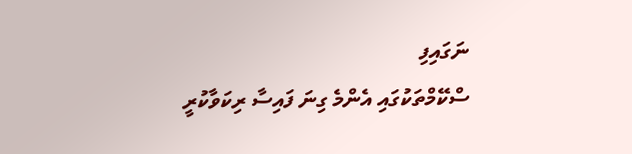ނަގައިފި
ސްކޭމްތަކުގައި އެންމެ ގިނަ ފައިސާ ރިކަވާކުރީ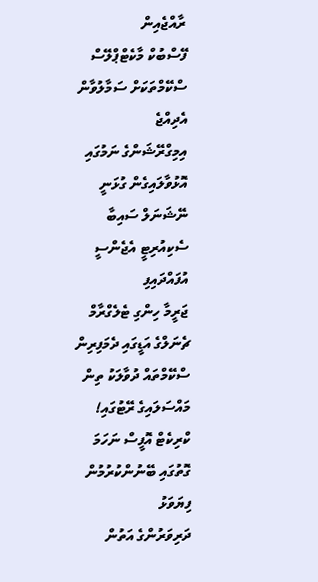ރާއްޖެއިން
ފޭސްބުކް މާކެޓްޕްލޭސް ސްކޭމްތަކަށް ސަމާލުވާން އެދިއްޖެ
އިމިގްރޭޝަންގެ ނަމުގައި އޮޅުވާލައިގެން ގުޅަނީ
ނޭޝަނަލް ސައިބާ ސެކިއުރިޓީ އެޖެންސީ އުފައްދައިފި
ޖަރީމާ ހިންގި ޓެލެގްރާމް ޗެނަލްގެ އަޑީގައި ދެމަފިރިން
ސްކޭމްތައް ދުވާލަކު ތިން މައްސަލައިގެ ރޭޓުގައި!
ކްރިކެޓް އޮފީސް ނަހަމަ ގޮތުގައި ބޭނުންކުރުމުން ފިޔަވަޅު
ދަރިވަރުންގެ އަތުން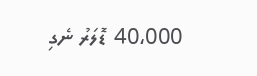40،000 ޑޮލަރު ނެގި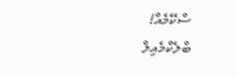ސްކޭމެއް!
ބްލެކްމެއިލް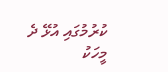ކުރުމުގައި އުޅޭ ދެ މީހަކު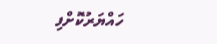ހައްޔަރުކޮށްފި